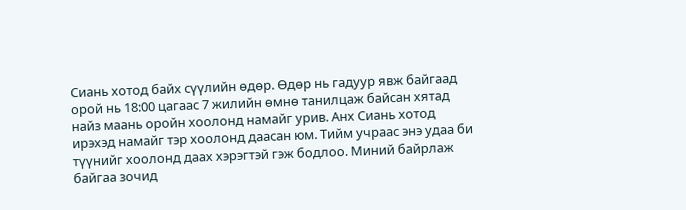Сиань хотод байх сүүлийн өдөр. Өдөр нь гадуур явж байгаад орой нь 18:00 цагаас 7 жилийн өмнө танилцаж байсан хятад найз маань оройн хоолонд намайг урив. Анх Сиань хотод ирэхэд намайг тэр хоолонд даасан юм. Тийм учраас энэ удаа би түүнийг хоолонд даах хэрэгтэй гэж бодлоо. Миний байрлаж байгаа зочид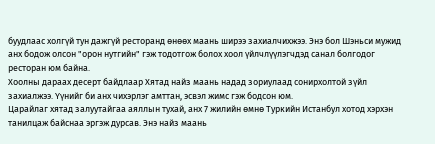буудлаас холгүй тун дажгүй ресторанд өнөөх маань ширээ захиалчихжээ. Энэ бол Шэньси мужид анх бодож олсон "орон нутгийн" гэж тодотгож болох хоол үйлчлүүлэгчдэд санал болгодог ресторан юм байна.
Хоолны дараах десерт байдлаар Хятад найз маань надад зориулаад сонирхолтой зүйл захиалжээ. Үүнийг би анх чихэрлэг амттан, эсвэл жимс гэж бодсон юм.
Царайлаг хятад залуутайгаа аяллын тухай, анх 7 жилийн өмнө Туркийн Истанбул хотод хэрхэн танилцаж байснаа эргэж дурсав. Энэ найз маань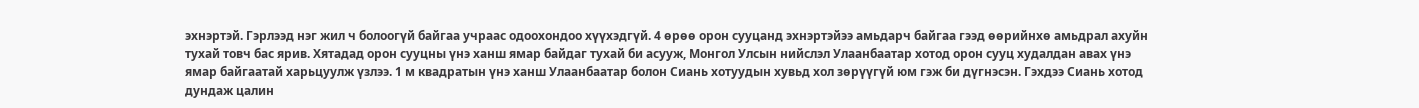эхнэртэй. Гэрлээд нэг жил ч болоогүй байгаа учраас одоохондоо хүүхэдгүй. 4 өрөө орон сууцанд эхнэртэйээ амьдарч байгаа гээд өөрийнхө амьдрал ахуйн тухай товч бас ярив. Хятадад орон сууцны үнэ ханш ямар байдаг тухай би асууж, Монгол Улсын нийслэл Улаанбаатар хотод орон сууц худалдан авах үнэ ямар байгаатай харьцуулж үзлээ. 1 м квадратын үнэ ханш Улаанбаатар болон Сиань хотуудын хувьд хол зөрүүгүй юм гэж би дүгнэсэн. Гэхдээ Сиань хотод дундаж цалин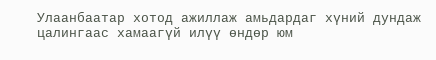Улаанбаатар хотод ажиллаж амьдардаг хүний дундаж цалингаас хамаагүй илүү өндөр юм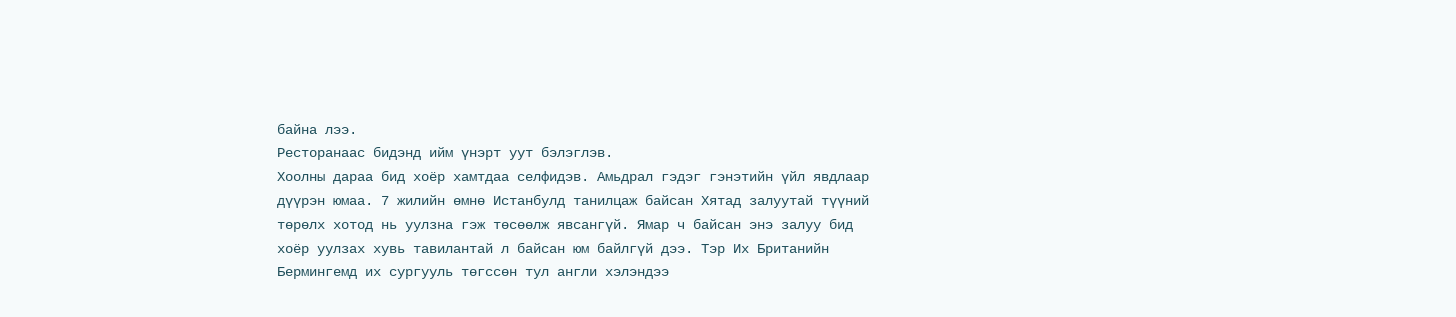байна лээ.
Ресторанаас бидэнд ийм үнэрт уут бэлэглэв.
Хоолны дараа бид хоёр хамтдаа селфидэв. Амьдрал гэдэг гэнэтийн үйл явдлаар дүүрэн юмаа. 7 жилийн өмнө Истанбулд танилцаж байсан Хятад залуутай түүний төрөлх хотод нь уулзна гэж төсөөлж явсангүй. Ямар ч байсан энэ залуу бид хоёр уулзах хувь тавилантай л байсан юм байлгүй дээ. Тэр Их Британийн Бермингемд их сургууль төгссөн тул англи хэлэндээ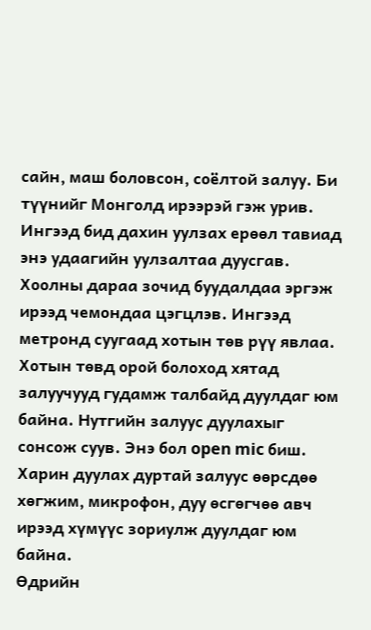сайн, маш боловсон, соёлтой залуу. Би түүнийг Монголд ирээрэй гэж урив. Ингээд бид дахин уулзах ерөөл тавиад энэ удаагийн уулзалтаа дуусгав. Хоолны дараа зочид буудалдаа эргэж ирээд чемондаа цэгцлэв. Ингээд метронд суугаад хотын төв рүү явлаа. Хотын төвд орой болоход хятад залуучууд гудамж талбайд дуулдаг юм байна. Нутгийн залуус дуулахыг сонсож суув. Энэ бол open mic биш. Харин дуулах дуртай залуус өөрсдөө хөгжим, микрофон, дуу өсгөгчөө авч ирээд хүмүүс зориулж дуулдаг юм байна.
Өдрийн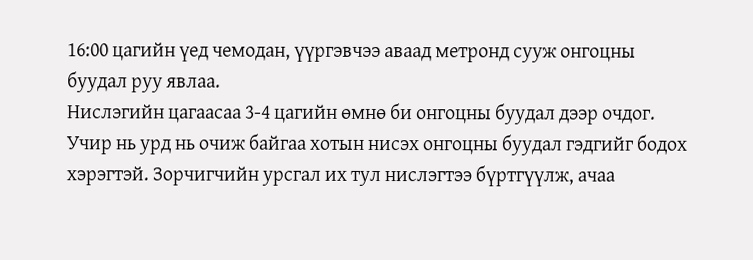16:00 цагийн үед чемодан, үүргэвчээ аваад метронд сууж онгоцны буудал руу явлаа.
Нислэгийн цагаасаа 3-4 цагийн өмнө би онгоцны буудал дээр очдог. Учир нь урд нь очиж байгаа хотын нисэх онгоцны буудал гэдгийг бодох хэрэгтэй. Зорчигчийн урсгал их тул нислэгтээ бүртгүүлж, ачаа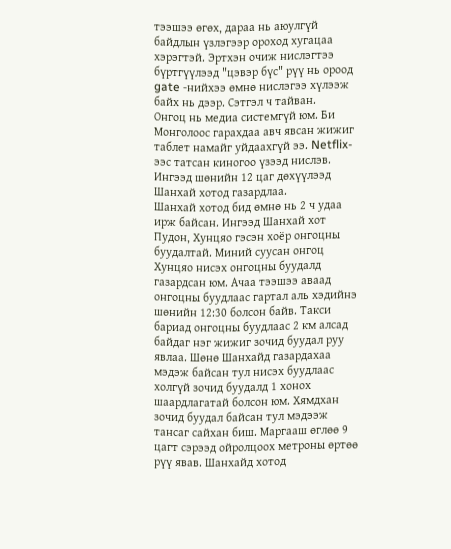тээшээ өгөх, дараа нь аюулгүй байдлын үзлэгээр ороход хугацаа хэрэгтэй. Эртхэн очиж нислэгтээ бүртгүүлээд "цэвэр бүс" рүү нь ороод gate -нийхээ өмнө нислэгээ хүлээж байх нь дээр. Сэтгэл ч тайван.
Онгоц нь медиа системгүй юм. Би Монголоос гарахдаа авч явсан жижиг таблет намайг уйдаахгүй ээ. Netflix-ээс татсан киногоо үзээд нислэв.
Ингээд шөнийн 12 цаг дөхүүлээд Шанхай хотод газардлаа.
Шанхай хотод бид өмнө нь 2 ч удаа ирж байсан. Ингээд Шанхай хот Пудон, Хунцяо гэсэн хоёр онгоцны буудалтай. Миний суусан онгоц Хунцяо нисэх онгоцны буудалд газардсан юм. Ачаа тээшээ аваад онгоцны буудлаас гартал аль хэдийнэ шөнийн 12:30 болсон байв. Такси бариад онгоцны буудлаас 2 км алсад байдаг нэг жижиг зочид буудал руу явлаа. Шөнө Шанхайд газардахаа мэдэж байсан тул нисэх буудлаас холгүй зочид буудалд 1 хонох шаардлагатай болсон юм. Хямдхан зочид буудал байсан тул мэдээж тансаг сайхан биш. Маргааш өглөө 9 цагт сэрээд ойролцоох метроны өртөө рүү явав. Шанхайд хотод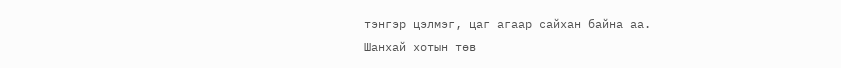тэнгэр цэлмэг, цаг агаар сайхан байна аа.
Шанхай хотын төв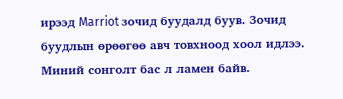ирээд Marriot зочид буудалд буув. Зочид буудлын өрөөгөө авч товхноод хоол идлээ. Миний сонголт бас л ламен байв.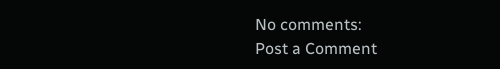No comments:
Post a Comment